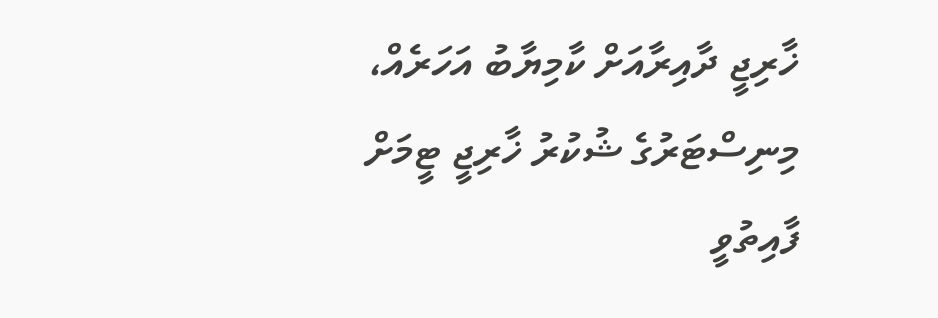ޚާރިޖީ ދާއިރާއަށް ކާމިޔާބު އަހަރެއް، މިނިސްޓަރުގެ ޝުކުރު ޚާރިޖީ ޓީމަށް
ފާއިތުވީ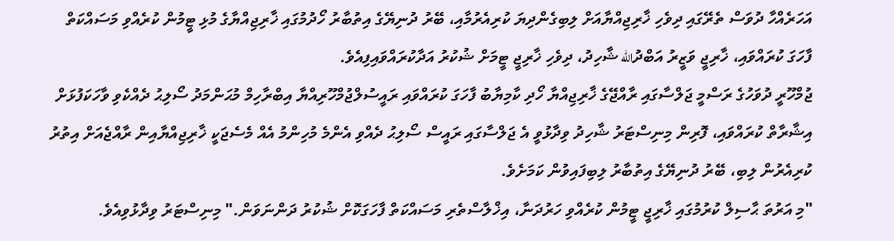އަހަރެއްހާ ދުވަސް ތެރޭގައި ދިވެހި ޚާރިޖިއްޔާއަށް ލިބިގެންދިޔަ ކުރިއެރުމާއި، ބޭރު ދުނިޔޭގެ އިތުބާރު ހޯދުމުގައި ޚާރިޖިއްޔާގެ މުޅި ޓީމުން ކުރެއްވި މަސައްކަތް ފާހަގަ ކުރައްވައި، ޚާރިޖީ ވަޒީރު އަބްދުالله ޝާހިދު، ދިވެހި ޚާރިޖީ ޓީމަށް ޝުކުރު އަދާކުރައްވައިފިއެވެ.
ޖުމްހޫރީ ދުވަހުގެ ރަސްމީ ޖަލްސާގައި ރާއްޖޭގެ ޚާރިޖިއްޔާ ހޯދި ކާމިޔާބު ފާހަގަ ކުރައްވައި ރައީސުލްޖުމްހޫރިއްޔާ އިބްރާހިމް މުޙަންމަދު ސޯލިޙު ދެއްކެވި ވާހަކަފުޅަށް އިޝާރާތް ކުރައްވައި، ފޮރިން މިނިސްޓަރު ޝާހިދު ވިދާޅުވީ އެ ޖަލްސާގައި ރައީސް ސޯލިޙު ދެއްވި އެންމެ މުހިންމު އެއް މެސެޖަކީ ޚާރިޖިއްޔާއިން ރާއްޖެއަށް އިތުރު ކުރިއެރުން ލިބި، ބޭރު ދުނިޔޭގެ އިތުބާރު ލިބިފައިވުން ކަމަށެވެ.
"މި އަރުތަ ޙާސިލް ކުރުމުގައި ޚާރިޖީ ޓީމުން ކުރެއްވި ހަރުދަނާ، އިޚްލާސްތެރި މަސައްކަތް ފާހަގަކޮށް ޝުކުރު ދަންނަވަން." މިނިސްޓަރު ވިދާޅުވިއެވެ.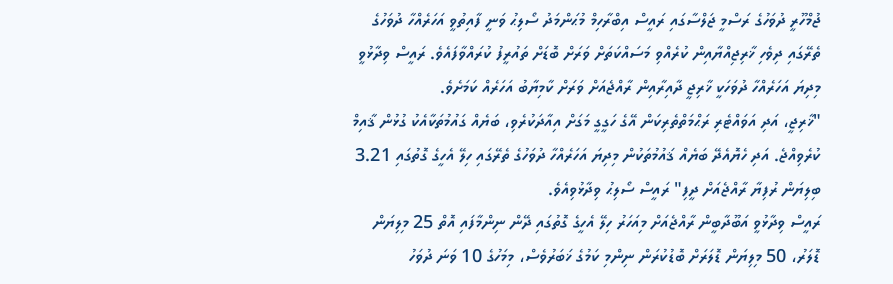ޖުމްހޫރީ ދުވަހުގެ ރަސްމީ ޖަލްސާގައި ރައީސް އިބްރާހިމް މުޙަންމަދު ސޯލިޙު ވަނީ ފާއިތުވީ އަހަރެއްހާ ދުވަހުގެ ތެރޭގައި ދިވެހި ޚާރިޖިއްޔާއިން ކުރެއްވި މަސައްކަތަށް ވަރަށް ބޮޑަށް ތައުރީފު ކުރައްވާފައެވެ. ރައީސް ވިދާޅުވީ މިދިޔަ އަހަރެއްހާ ދުވަހަކީ ޚާރިޖީ ދާއިރާއިން ރާއްޖެއަށް ވަރަށް ކާމިޔާބު އަހަރެއް ކަމަށެވެ.
"ޚާރިޖީ، އަދި އަވައްޓެރި ރަޙްމަތްތެރިކަން އޭގެ ހަގީގީ މަގަށް އިއާދަކުރެވި، ބަޔެއް ގައުމުތަކާއެކު ގުޅުން ޤާއިމް ކުރެވިއްޖެ. އަދި ހެޔޮއެދޭ ބަޔެއް ޤައުމުތަކުން މިދިޔަ އަހަރެއްހާ ދުވަހުގެ ތެރޭގައި ހިލޭ އެހީގެ ގޮތުގައި 3.21 ބިލިޔަން ރުފިޔާ ރާއްޖެއަށް ދީފި" ރައީސް ސޯލިޙު ވިދާޅުވިއެވެ.
ރައީސް ވިދާޅުވީ އަބޫދާބީން ރާއްޖެއަށް މިއަހަރު ހިލޭ އެހީގެ ގޮތުގައި ދޭން ނިންމާފައި އޮތް 25 މިލިޔަން ޑޮލަރު، 50 މިލިޔަން ޑޮލަރަށް ބޮޑުކުރަން ނިންމި ކަމުގެ ޚަބަރުވެސް، މިމަހުގެ 10 ވަނަ ދުވަހު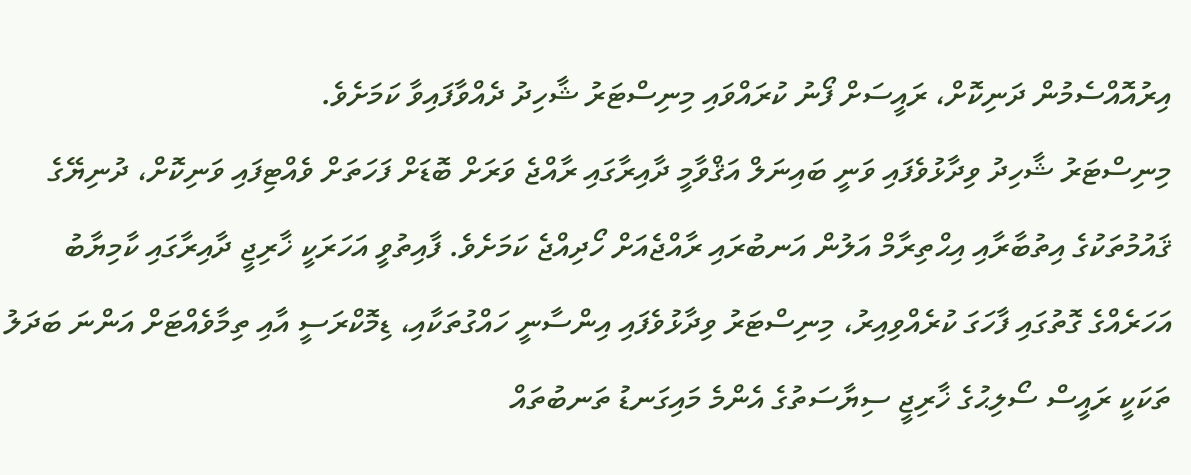އިރުއޮއްސެމުން ދަނިކޮށް، ރައީސަށް ފޯނު ކުރައްވައި މިނިސްޓަރު ޝާހިދު ދެއްވާފައިވާ ކަމަށެވެ.
މިނިސްޓަރު ޝާހިދު ވިދާޅުވެފައި ވަނީ ބައިނަލް އަޤްވާމީ ދާއިރާގައި ރާއްޖެ ވަރަށް ބޮޑަށް ފަހަތަށް ވެއްޓިފައި ވަނިކޮށް، ދުނިޔޭގެ ޤައުމުތަކުގެ އިތުބާރާއި އިޙްތިރާމް އަލުން އަނބުރައި ރާއްޖެއަށް ހޯދިއްޖެ ކަމަށެވެ. ފާއިތުވީ އަހަރަކީ ޚާރިޖީ ދާއިރާގައި ކާމިޔާބު އަހަރެއްގެ ގޮތުގައި ފާހަގަ ކުރެއްވިއިރު، މިނިސްޓަރު ވިދާޅުވެފައި އިންސާނީ ހައްގުތަކާއި، ޑިމޮކްރަސީ އާއި ތިމާވެއްޓަށް އަންނަ ބަދަލު ތަކަކީ ރައީސް ސޯލިޙުގެ ޚާރިޖީ ސިޔާސަތުގެ އެންމެ މައިގަނޑު ތަނބުތައް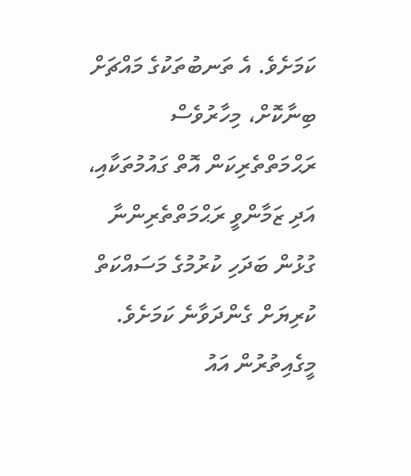ކަމަށެވެ. އެ ތަނބުތަކުގެ މައްޗަށް ބިނާކޮށް، މިހާރުވެސް ރަޙްމަތްތެރިކަން އޮތް ގައުމުތަކާއި، އަދި ޒަމާންވީ ރަޙްމަތްތެރިންނާ ގުޅުން ބަދަހި ކުރުމުގެ މަސައްކަތް ކުރިޔަށް ގެންދަވާނެ ކަމަށެވެ.
މީގެއިތުރުން އައު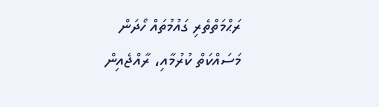ރަޙްމަތްތެރި ގައުމުތައް ހޯދަން މަސައްކަތް ކުރުމާއި، ރާއްޖެއިން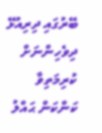ބޭރުގައި ދިރިއުޅޭ ދިވެހިންނަށް ކުރިމަތިވާ ކަންކަން ޙައްލު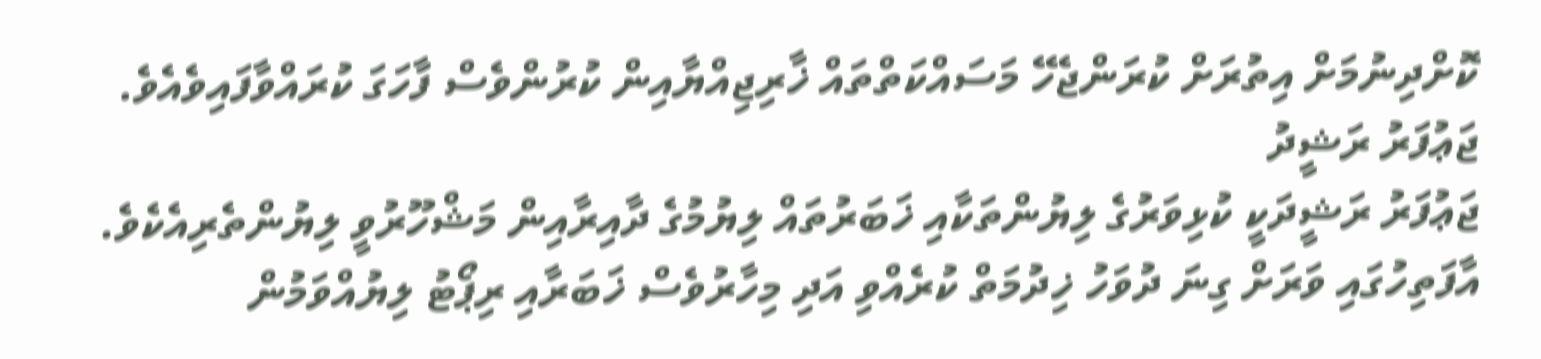ކޮށްދިނުމަށް އިތުރަށް ކުރަންޖެހޭ މަސައްކަތްތައް ޚާރިޖިއްޔާއިން ކުރުންވެސް ފާހަގަ ކުރައްވާފައިވެއެވެ.
ޖަޢުފަރު ރަޝީދު
ޖަޢުފަރު ރަޝީދަކީ ކުޅިވަރުގެ ލިޔުންތަކާއި ޚަބަރުތައް ލިޔުމުގެ ދާއިރާއިން މަޝްހޫރުވީ ލިޔުންތެރިއެކެވެ. އާފަތިހުގައި ވަރަށް ގިނަ ދުވަހު ޚިދުމަތް ކުރެއްވި އަދި މިހާރުވެސް ޚަބަރާއި ރިޕޯޓު ލިޔުއްވަމުން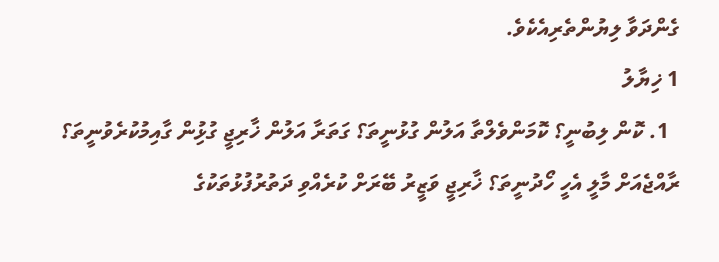ގެންދަވާ ލިޔުންތެރިއެކެވެ.
1 ޚިޔާލު
  1. ކޮން ލިބުނީ؟ ކޮމަންވެލްތާ އަލުން ގުޅުނީތަ؟ ގަތަރާ އަލުން ޚާރިޖީ ގުޅިުން ގާއިމުކުރެވުނީތަ؟ ރާއްޖެއަށް މާލީ އެހީ ހޯދުނީތަ؟ ޚާރިޖީ ވަޒީރު ބޭރަށް ކުރެއްވި ދަތުރުފުޅުތަކުގެ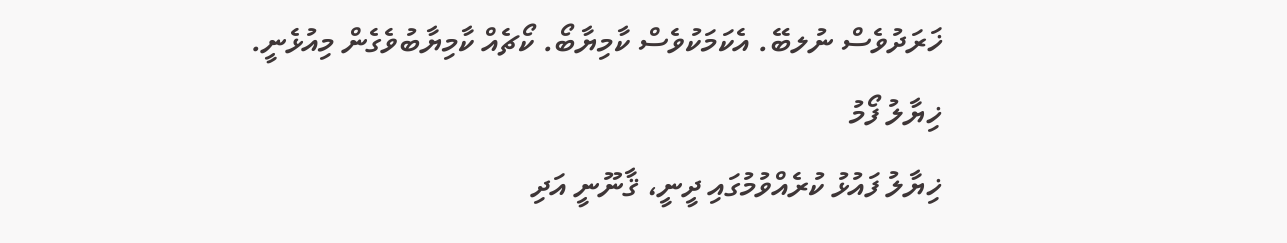ޚަރަދުވެސް ނުލބޭ. އެކަމަކުވެސް ކާމިޔާބޯ. ކޯޗެއް ކާމިޔާބުވެގެން މިއުޅެނީ.
ޚިޔާލު ފޯމު
ޚިޔާލު ފައުޅު ކުރެއްވުމުގައި ދީނީ، ޤާނޫނީ އަދި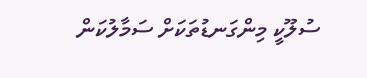ސުލޫކީ މިންގަނޑުތަކަށް ސަމާލުކަން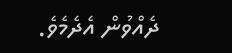ދެއްވުން އެދެމެވެ.